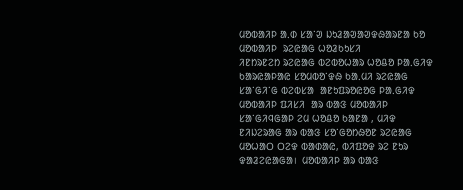ᱢᱚᱵᱟᱤᱞ ᱟᱹᱰ ᱥᱟᱸᱣ ᱡᱩᱲᱟᱣᱟᱣᱫᱷᱟᱨᱱᱟ ᱠᱚ
ᱢᱚᱵᱟᱤᱞ  ᱨᱮᱭᱟᱜ ᱦᱚᱲᱠᱩᱥᱤ
ᱤᱱᱴᱨᱱᱮᱴ ᱨᱮᱭᱟᱜ ᱵᱮᱵᱚᱦᱟᱨ ᱦᱚᱪᱚ ᱞᱟᱹᱜᱤᱫ ᱠᱟᱨᱭᱟᱞᱟᱭ ᱥᱚᱢᱵᱚᱸᱫᱷ ᱠᱟᱹᱢᱤ ᱨᱮᱭᱟᱜ ᱥᱟᱸᱜᱤᱸᱜ ᱵᱮᱵᱥᱟ  ᱟᱱᱩᱯᱨᱚᱭᱚᱜ ᱞᱟᱹᱜᱤᱫ ᱢᱚᱵᱟᱤᱞ ᱯᱤᱥᱤ  ᱟᱨ ᱵᱟᱝ ᱢᱚᱵᱟᱤᱞ ᱥᱟᱸᱜᱤᱧᱜᱟᱞ ᱮᱢ ᱦᱚᱪᱚ ᱠᱟᱱᱟ , ᱢᱤᱫ ᱱᱤᱡᱮᱨᱟᱜ ᱟᱨ ᱵᱟᱝ ᱥᱚᱸᱜᱚᱴᱷᱚᱱ ᱨᱮᱭᱟᱜ ᱢᱚᱦᱟᱛ ᱛᱮᱫ ᱵᱟᱰᱟᱭ, ᱵᱤᱯᱚᱫ ᱨᱮ ᱱᱩᱨ ᱫᱟᱲᱮᱭᱟᱜᱟ।  ᱢᱚᱵᱟᱤᱞ ᱟᱨ ᱵᱟᱝ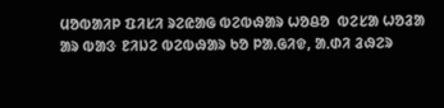ᱢᱚᱵᱟᱤᱞ ᱯᱤᱥᱤ ᱨᱮᱭᱟᱜ ᱵᱮᱵᱷᱟᱨ ᱦᱚᱪᱚ  ᱵᱮᱥᱟ ᱦᱚᱲᱟ ᱟᱨ ᱵᱟᱝ ᱱᱤᱡᱮ ᱵᱮᱵᱷᱟᱨ ᱠᱚ ᱞᱟᱹᱜᱤᱫ, ᱟᱹᱰᱤ ᱲᱷᱮᱨ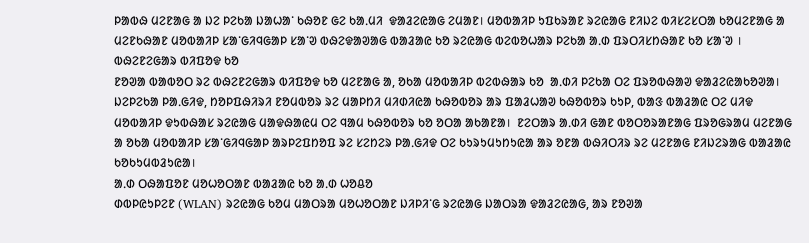ᱞᱟᱵᱷ ᱢᱮᱱᱟᱜ ᱟ ᱡᱮ ᱞᱮᱠᱟ ᱡᱟᱦᱟᱸ ᱠᱷᱚᱱ ᱜᱮ ᱠᱟᱹᱢᱤ  ᱫᱟᱲᱮᱭᱟᱜ ᱮᱢᱟᱱ। ᱢᱚᱵᱟᱤᱞ ᱩᱯᱠᱨᱟᱱ ᱨᱮᱭᱟᱜ ᱱᱤᱡᱮ ᱵᱤᱥᱮᱥᱛᱟ ᱠᱚᱢᱮᱱᱟᱜ ᱟ ᱢᱮᱱᱠᱷᱟᱱ ᱢᱚᱵᱟᱤᱞ ᱥᱟᱸᱜᱤᱧᱜᱟᱞ ᱥᱟᱸᱣ ᱵᱷᱮᱫᱟᱣᱟᱜ ᱵᱟᱲᱟᱭ ᱠᱚ ᱨᱮᱭᱟᱜ ᱵᱮᱵᱚᱦᱟᱨ ᱞᱮᱠᱟ ᱟᱹᱰ ᱯᱨᱛᱤᱥᱴᱷᱟᱱ ᱠᱚ ᱥᱟᱸᱣ ।
ᱵᱷᱮᱱᱮᱜᱟᱨ ᱵᱤᱯᱚᱫ ᱠᱚ
ᱱᱚᱣᱟ ᱵᱟᱵᱚᱛ ᱨᱮ ᱵᱷᱮᱱᱮᱜᱟᱨ ᱵᱤᱯᱚᱫ ᱠᱚ ᱢᱮᱱᱟᱜ ᱟ, ᱚᱠᱟ ᱢᱚᱵᱟᱤᱞ ᱵᱮᱵᱷᱟᱨ ᱠᱚ  ᱟᱹᱰᱤ ᱞᱮᱠᱟ ᱛᱮ ᱯᱨᱚᱵᱷᱟᱣ ᱫᱟᱲᱮᱭᱟᱠᱚᱣᱟ। ᱡᱮᱞᱮᱠᱟ ᱞᱟᱹᱜᱤᱫ, ᱴᱚᱞᱯᱷᱤᱨᱤ ᱱᱚᱢᱵᱚᱨ ᱨᱮ ᱢᱟᱞᱴᱤ ᱢᱤᱰᱤᱭᱟ ᱠᱷᱚᱵᱚᱨ ᱟᱨ ᱯᱟᱲᱦᱟᱣ ᱠᱷᱚᱵᱚᱨ ᱠᱩᱞ, ᱵᱟᱝ ᱵᱟᱲᱟᱭ ᱛᱮ ᱢᱤᱫ ᱢᱚᱵᱟᱤᱞ ᱫᱩᱵᱷᱟᱥ ᱨᱮᱭᱟᱜ ᱢᱟᱫᱷᱟᱭᱢ ᱛᱮ ᱧᱟᱢ ᱠᱷᱚᱵᱚᱨ ᱠᱚ ᱚᱛᱟ ᱟᱠᱟᱱᱟ।  ᱱᱮᱛᱟᱨ ᱟᱹᱰᱤ ᱜᱟᱱ ᱵᱚᱛᱚᱨᱟᱱᱟᱜ ᱯᱨᱚᱜᱨᱟᱢ ᱢᱮᱱᱟᱜ ᱟ ᱚᱠᱟ ᱢᱚᱵᱟᱤᱞ ᱥᱟᱸᱜᱤᱧᱜᱟᱞ ᱟᱨᱞᱮᱯᱴᱚᱯ ᱨᱮ ᱥᱮᱴᱮᱨ ᱞᱟᱹᱜᱤᱫ ᱛᱮ ᱠᱩᱨᱩᱢᱩᱴᱩᱭᱟ ᱟᱨ ᱚᱱᱟ ᱵᱷᱤᱛᱤᱨ ᱨᱮ ᱢᱮᱱᱟᱜ ᱱᱤᱡᱮᱨᱟᱜ ᱵᱟᱲᱟᱭ ᱠᱚᱠᱩᱢᱵᱲᱩᱭᱟ।
ᱟᱹᱰ ᱛᱷᱟᱯᱚᱱ ᱢᱚᱦᱚᱛᱟᱱ ᱵᱟᱲᱟᱭ ᱠᱚ ᱟᱹᱰ ᱦᱚᱪᱚ
ᱰᱵᱞᱭᱩᱞᱮᱱ (WLAN) ᱨᱮᱭᱟᱜ ᱠᱚᱢ ᱢᱟᱛᱨᱟ ᱢᱚᱦᱚᱛᱟᱱ ᱡᱤᱞᱤᱸᱜ ᱨᱮᱭᱟᱜ ᱡᱟᱛᱨᱟ ᱫᱟᱲᱮᱭᱟᱜ, ᱟᱨ ᱱᱚᱣᱟ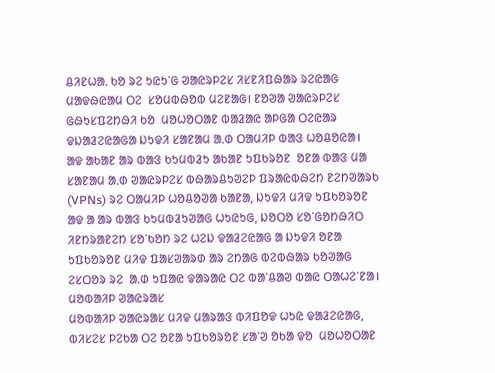ᱪᱤᱱᱦᱟᱹ ᱠᱚ ᱨᱮ ᱩᱭᱩᱸᱜ ᱣᱟᱭᱨᱞᱮᱥ ᱤᱥᱱᱤᱯᱷᱟᱨ ᱨᱮᱭᱟᱜ ᱢᱟᱫᱷᱭᱟᱢ ᱛᱮ  ᱥᱚᱢᱵᱷᱚᱵ ᱢᱮᱱᱟᱜ। ᱱᱚᱣᱟ ᱣᱟᱭᱨᱞᱮᱥ ᱜᱷᱩᱥᱯᱮᱴᱷᱤ ᱠᱚ  ᱢᱚᱦᱚᱛᱟᱱ ᱵᱟᱲᱟᱭ ᱟᱞᱜᱟ ᱛᱮᱭᱟᱨ ᱫᱡᱟᱲᱮᱭᱟᱜᱟ ᱡᱩᱫᱤ ᱥᱟᱱᱟᱢ ᱟᱹᱰ ᱛᱟᱢᱤᱞ ᱵᱟᱝ ᱦᱚᱪᱚᱭᱟ।
ᱟᱫ ᱟᱠᱟᱱ ᱟᱨ ᱵᱟᱝ ᱠᱩᱢᱵᱲᱩ ᱟᱠᱟᱱ ᱩᱯᱠᱨᱚᱱ  ᱚᱱᱟ ᱵᱟᱝ ᱢᱟ ᱥᱟᱱᱟᱢ ᱟᱹᱰ ᱣᱟᱭᱨᱞᱮᱥ ᱵᱷᱟᱨᱪᱩᱣᱮᱞ ᱯᱨᱟᱭᱵᱷᱮᱴ ᱱᱮᱴᱣᱟᱨᱠ (VPNs) ᱨᱮ ᱛᱟᱢᱤᱞ ᱦᱚᱪᱚᱣᱟ ᱠᱟᱱᱟ, ᱡᱩᱫᱤ ᱢᱤᱫ ᱩᱯᱠᱚᱨᱚᱱ ᱟᱫ ᱟ ᱟᱨ ᱵᱟᱝ ᱠᱩᱢᱵᱲᱩᱣᱟᱜ ᱦᱩᱭᱩᱜ, ᱡᱚᱛᱚ ᱥᱚᱸᱜᱚᱴᱷᱤᱛ ᱤᱱᱴᱨᱟᱱᱮᱴ ᱥᱚᱸᱠᱚᱴ ᱨᱮ ᱦᱮᱡ ᱫᱟᱲᱮᱭᱟᱜ ᱟ ᱡᱩᱫᱤ ᱚᱱᱟ ᱩᱯᱠᱚᱨᱚᱱ ᱢᱤᱫ ᱯᱟᱥᱣᱟᱨᱰ ᱟᱨ ᱮᱴᱟᱜ ᱵᱮᱵᱷᱟᱨ ᱠᱚᱣᱟᱜ ᱮᱥᱛᱚᱨ ᱨᱮ  ᱟᱹᱰ ᱩᱯᱟᱭ ᱫᱟᱨᱟᱭ ᱛᱮ ᱵᱟᱸᱪᱟᱣ ᱵᱟᱭ ᱛᱟᱦᱮᱸᱱᱟ।
ᱢᱚᱵᱟᱤᱞ ᱣᱟᱭᱨᱟᱥ
ᱢᱚᱵᱟᱤᱞ ᱣᱟᱭᱨᱟᱥ ᱢᱤᱫ ᱢᱟᱨᱟᱝ ᱵᱤᱯᱚᱫ ᱦᱩᱭ ᱫᱟᱲᱮᱭᱟᱜ, ᱵᱤᱥᱮᱥ ᱞᱮᱠᱟ ᱛᱮ ᱚᱱᱟ ᱩᱯᱠᱚᱨᱚᱱ ᱥᱟᱸᱣ ᱚᱠᱟ ᱫᱚ  ᱢᱚᱦᱚᱛᱟᱱ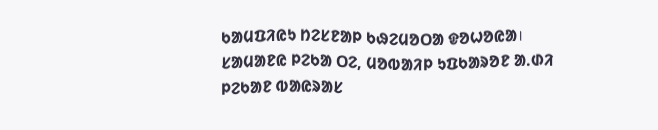ᱠᱟᱢᱯᱤᱭᱩ ᱴᱮᱥᱱᱟᱞ ᱠᱷᱮᱢᱚᱛᱟ ᱫᱚᱦᱚᱭᱟ। ᱥᱟᱢᱟᱱᱭ ᱞᱮᱠᱟ ᱛᱮ, ᱢᱚᱵᱟᱤᱞ ᱩᱯᱠᱟᱨᱚᱱ ᱟᱹᱰᱤ ᱞᱮᱠᱟᱱ ᱵᱟᱭᱨᱟᱥ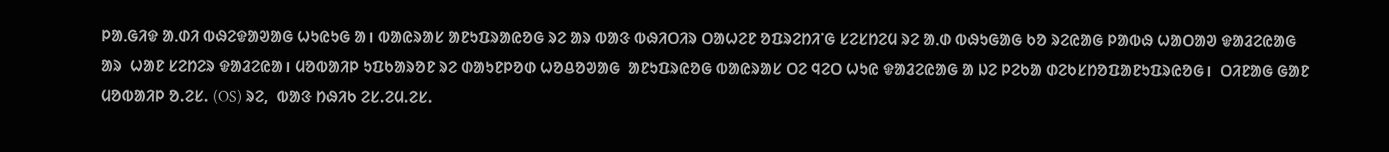ᱞᱟᱹᱜᱤᱫ ᱟᱹᱰᱤ ᱵᱷᱮᱫᱟᱣᱟᱜ ᱦᱩᱭᱩᱜ ᱟ। ᱵᱟᱭᱨᱟᱥ ᱟᱱᱩᱯᱨᱟᱭᱚᱜ ᱨᱮ ᱟᱨ ᱵᱟᱝ ᱵᱷᱤᱛᱤᱨ ᱛᱟᱦᱮᱱ ᱚᱯᱨᱮᱴᱤᱸᱜ ᱥᱮᱥᱴᱮᱢ ᱨᱮ ᱟᱹᱰ ᱵᱷᱩᱜᱟᱜ ᱠᱚ ᱨᱮᱭᱟᱜ ᱞᱟᱵᱷ ᱦᱟᱛᱟᱣ ᱫᱟᱲᱮᱭᱟᱜ ᱟᱨ  ᱦᱟᱱ ᱥᱮᱴᱮᱨ ᱫᱟᱲᱮᱭᱟ। ᱢᱚᱵᱟᱤᱞ ᱩᱯᱠᱟᱨᱚᱱ ᱨᱮ ᱰᱟᱩᱱᱞᱚᱰ ᱦᱚᱪᱚᱣᱟᱜ  ᱟᱱᱩᱯᱨᱭᱚᱜ ᱵᱟᱭᱨᱟᱥ ᱛᱮ ᱧᱮᱛ ᱦᱩᱭ ᱫᱟᱲᱮᱭᱟᱜ ᱟ ᱡᱮ ᱞᱮᱠᱟ ᱰᱮᱠᱥᱴᱚᱯᱟᱱᱩᱯᱨᱭᱚᱜ।  ᱛᱤᱱᱟᱜ ᱜᱟᱱ ᱢᱚᱵᱟᱤᱞ ᱚ.ᱮᱥ. (OS) ᱨᱮ,  ᱵᱟᱝ ᱴᱷᱤᱠ ᱮᱥ.ᱮᱢ.ᱮᱥ.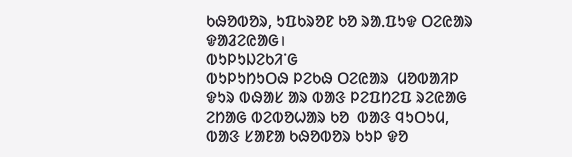ᱠᱷᱚᱵᱚᱨ, ᱩᱯᱠᱨᱚᱱ ᱠᱚ ᱨᱟᱹᱯᱩᱫ ᱛᱮᱭᱟᱨ ᱫᱟᱲᱮᱭᱟᱜ।
ᱵᱩᱞᱩᱡᱮᱠᱤᱸᱜ
ᱵᱩᱞᱩᱴᱩᱛᱷ ᱞᱮᱠᱷ ᱛᱮᱭᱟᱨ  ᱢᱚᱵᱟᱤᱞ ᱫᱩᱨ ᱵᱷᱟᱥ ᱟᱨ ᱵᱟᱝ ᱞᱮᱯᱴᱮᱯ ᱨᱮᱭᱟᱜ ᱮᱴᱟᱜ ᱵᱮᱵᱚᱦᱟᱨ ᱠᱚ  ᱵᱟᱝ ᱧᱩᱛᱩᱢ, ᱵᱟᱝ ᱥᱟᱱᱟ ᱠᱷᱚᱵᱚᱨ ᱠᱩᱞ ᱫᱚ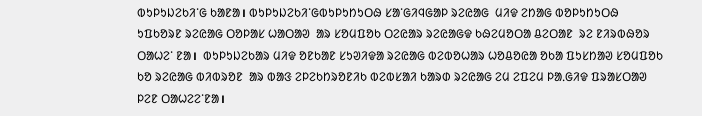ᱵᱩᱞᱩᱡᱮᱠᱤᱸᱜ ᱠᱟᱱᱟ। ᱵᱩᱞᱩᱡᱮᱠᱤᱸᱜᱵᱩᱞᱩᱴᱩᱛᱷ ᱥᱟᱸᱜᱤᱧᱜᱟᱞ ᱨᱮᱭᱟᱜ  ᱢᱤᱫ ᱮᱴᱟᱜ ᱵᱚᱞᱩᱴᱩᱛᱷ ᱩᱯᱠᱚᱨᱱ ᱨᱮᱭᱟᱜ ᱛᱚᱞᱟᱥ ᱦᱟᱛᱟᱣ  ᱟᱨ ᱥᱚᱢᱯᱚᱠ ᱛᱮᱭᱟᱨ ᱨᱮᱭᱟᱜᱫ ᱠᱷᱮᱢᱚᱛᱟ ᱪᱮᱛᱟᱱ  ᱨᱮ ᱱᱤᱨᱵᱷᱚᱨ ᱛᱟᱦᱮᱸ ᱱᱟ।  ᱵᱩᱞᱩᱡᱮᱠᱟᱨ ᱢᱤᱫ ᱚᱱᱠᱟᱱ ᱥᱩᱣᱤᱫᱟ ᱨᱮᱭᱟᱜ ᱵᱮᱵᱚᱦᱟᱨ ᱦᱚᱪᱚᱭᱟ ᱚᱠᱟ ᱯᱩᱥᱴᱟᱣ ᱥᱚᱢᱯᱚᱠ ᱠᱚ ᱨᱮᱭᱟᱜ ᱵᱤᱵᱨᱚᱱ  ᱟᱨ ᱵᱟᱝ ᱮᱞᱮᱠᱴᱨᱚᱱᱤᱠ ᱵᱮᱵᱥᱟᱤ ᱠᱟᱨᱰ ᱨᱮᱭᱟᱜ ᱮᱢ ᱮᱯᱮᱢ ᱞᱟᱹᱜᱤᱫ ᱯᱨᱟᱥᱛᱟᱣ ᱞᱮᱱ ᱛᱟᱦᱮᱮᱸᱱᱟ।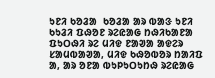ᱩᱱᱤ ᱠᱚᱲᱟ  ᱠᱚᱲᱟ ᱟᱨ ᱵᱟᱝ ᱩᱱᱤ ᱠᱩᱲᱤ ᱯᱷᱚᱱ ᱨᱮᱭᱟᱜ ᱴᱷᱤᱠᱟᱱᱟ ᱯᱩᱛᱷᱤ ᱨᱮ ᱢᱤᱫ ᱱᱟᱣᱟ ᱟᱫᱮᱨ ᱥᱟᱢᱵᱟᱣᱟ, ᱢᱤᱫ ᱠᱷᱚᱵᱚᱨ ᱴᱟᱤᱯ ᱟ, ᱟᱨ ᱚᱱᱟ ᱵᱩᱞᱩᱛᱩᱴᱷ ᱨᱮᱭᱟᱜ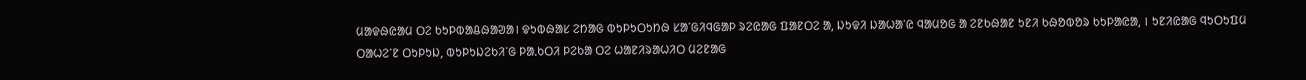ᱢᱟᱫᱷᱭᱟᱢ ᱛᱮ ᱠᱩᱞᱵᱟᱪᱷᱟᱣᱟ। ᱫᱩᱵᱷᱟᱥ ᱮᱴᱟᱜ ᱵᱩᱞᱩᱛᱩᱴᱷ ᱥᱟᱸᱜᱤᱧᱜᱟᱞ ᱨᱮᱭᱟᱜ ᱯᱟᱱᱛᱮ ᱟ, ᱡᱩᱫᱤ ᱡᱟᱦᱟᱸᱭ ᱧᱟᱢᱚᱜ ᱟ ᱮᱱᱠᱷᱟᱱ ᱩᱱᱤ ᱠᱷᱚᱵᱚᱨ ᱠᱩᱞᱟᱭᱟ, । ᱩᱱᱤᱭᱟᱜ ᱧᱩᱛᱩᱯᱢ ᱛᱟᱦᱮᱸᱱ ᱛᱩᱞᱩᱡ, ᱵᱩᱞᱩᱡᱮᱠᱤᱸᱜ ᱞᱟᱹᱠᱛᱤ ᱞᱮᱠᱟ ᱛᱮ ᱦᱟᱱᱤᱨᱟᱦᱤᱛ ᱢᱮᱱᱟᱜ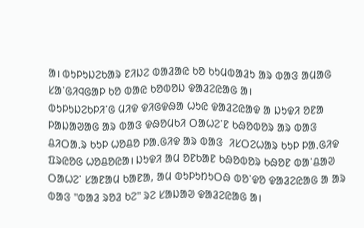ᱟ। ᱵᱩᱞᱩᱡᱮᱠᱟᱨ ᱱᱤᱡᱮ ᱵᱟᱲᱟᱭ ᱠᱚ ᱠᱩᱢᱵᱟᱲᱩ ᱟᱨ ᱵᱟᱝ ᱟᱢᱟᱜ ᱥᱟᱸᱜᱤᱧᱜᱟᱞ ᱠᱚ ᱵᱟᱭ ᱠᱚᱵᱚᱡ ᱫᱟᱲᱮᱭᱟᱜ ᱟ।
ᱵᱩᱞᱩᱡᱮᱠᱞᱤᱸᱜ ᱢᱤᱫ ᱫᱤᱜᱫᱷᱟ ᱦᱩᱭ ᱫᱟᱲᱮᱭᱟᱫ ᱟ ᱡᱩᱫᱤ ᱚᱱᱟ  ᱞᱟᱡᱟᱣᱟᱜ ᱟᱨ ᱵᱟᱝ ᱫᱷᱚᱢᱠᱤ ᱛᱟᱦᱮᱸᱱ ᱠᱷᱚᱵᱚᱨ ᱟᱨ ᱵᱟᱝ ᱪᱤᱛᱟᱹᱨ ᱠᱩᱞ ᱦᱚᱪᱚ ᱞᱟᱹᱜᱤᱫ ᱟᱨ ᱵᱟᱝ  ᱤᱥᱛᱮᱦᱟᱨ ᱠᱩᱞ ᱞᱟᱹᱜᱤᱫ ᱯᱨᱭᱚᱜ ᱦᱚᱪᱚᱭᱟ। ᱡᱩᱫᱤ ᱟᱢ ᱚᱱᱠᱟᱱ ᱠᱷᱚᱵᱚᱨ ᱠᱷᱚᱱ ᱵᱟᱸᱪᱟᱣ ᱛᱟᱦᱮᱸ ᱥᱟᱱᱟᱢ ᱠᱟᱱᱟ, ᱟᱢ ᱵᱩᱞᱩᱴᱩᱛᱷ ᱵᱚᱸᱫᱚ ᱫᱟᱲᱮᱭᱟᱜ ᱟ ᱟᱨ ᱵᱟᱝ "ᱵᱟᱲ ᱨᱚᱲ ᱠᱮ" ᱨᱮ ᱥᱟᱡᱟᱣ ᱫᱟᱲᱮᱭᱟᱜ ᱟ।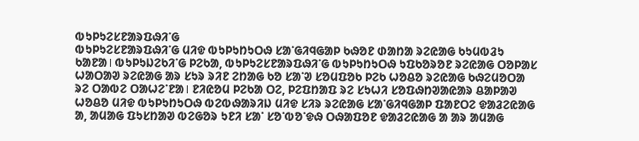ᱵᱩᱞᱩᱮᱥᱱᱟᱨᱯᱷᱤᱸᱜ
ᱵᱩᱞᱩᱮᱥᱱᱟᱨᱯᱷᱤᱸᱜ ᱢᱤᱫ ᱵᱩᱞᱩᱴᱩᱛᱷ ᱥᱟᱸᱜᱤᱧᱜᱟᱞ ᱠᱷᱚᱱ ᱰᱟᱴᱟ ᱨᱮᱭᱟᱜ ᱠᱩᱢᱵᱲᱩ ᱠᱟᱱᱟ। ᱵᱩᱞᱩᱡᱮᱠᱤᱸᱜ ᱞᱮᱠᱟ, ᱵᱩᱞᱩᱮᱥᱱᱟᱨᱯᱷᱤᱸᱜ ᱵᱩᱞᱩᱴᱩᱛᱷ ᱩᱯᱠᱚᱨᱚᱱ ᱨᱮᱭᱟᱜ ᱛᱚᱞᱟᱥ ᱦᱟᱛᱟᱣ ᱨᱮᱭᱟᱜ ᱟᱨ ᱥᱩᱨ ᱨᱤᱱ ᱮᱴᱟᱜ ᱠᱚ ᱥᱟᱸᱣ ᱥᱚᱢᱯᱚᱠ ᱞᱮᱠ ᱦᱚᱪᱚ ᱨᱮᱭᱟᱜ ᱠᱷᱮᱢᱚᱛᱟ ᱨᱮ ᱛᱟᱵᱮ ᱛᱟᱦᱮᱸᱱᱟ। ᱱᱤᱭᱚᱢ ᱞᱮᱠᱟ ᱛᱮ, ᱞᱮᱯᱴᱟᱯ ᱨᱮ ᱥᱩᱦᱤ ᱥᱚᱯᱷᱴᱣᱟᱭᱟᱨ ᱪᱟᱞᱟᱣ ᱦᱚᱪᱚ ᱢᱤᱫ ᱵᱩᱞᱩᱴᱩᱛᱷ ᱵᱮᱵᱷᱟᱨᱤᱡ ᱢᱤᱫ ᱥᱤᱨ ᱨᱮᱭᱟᱜ ᱥᱟᱸᱜᱤᱧᱜᱟᱞ ᱯᱟᱱᱛᱮ ᱫᱟᱲᱮᱭᱟᱜ ᱟ, ᱟᱢᱟᱜ ᱯᱩᱥᱴᱟᱣ ᱵᱮᱜᱚᱨ ᱩᱱᱤ ᱥᱟᱸ ᱥᱚᱸᱵᱚᱸᱫᱷ ᱛᱷᱟᱯᱚᱱ ᱫᱟᱲᱮᱭᱟᱜ ᱟ ᱟᱨ ᱟᱢᱟᱜ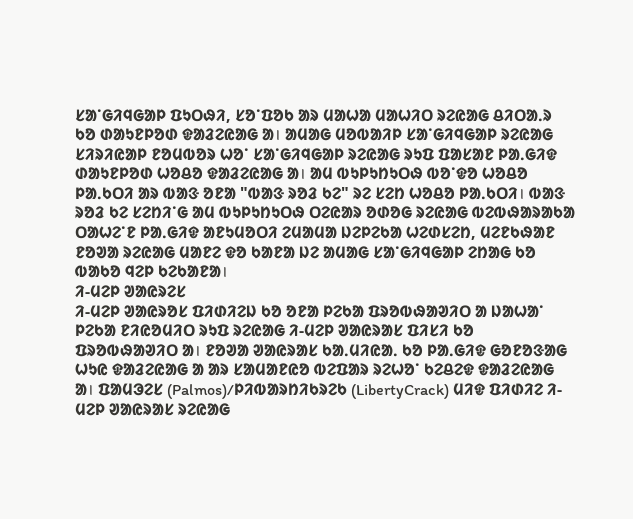ᱥᱟᱸᱜᱤᱧᱜᱟᱞ ᱯᱩᱛᱷᱤ, ᱥᱚᱸᱯᱚᱠ ᱟᱨ ᱢᱟᱦᱟ ᱢᱟᱦᱤᱛ ᱨᱮᱭᱟᱜ ᱪᱤᱛᱟᱹᱨ ᱠᱚ ᱰᱟᱩᱱᱞᱚᱰ ᱫᱟᱲᱮᱭᱟᱜ ᱟ। ᱟᱢᱟᱜ ᱢᱚᱵᱟᱤᱞ ᱥᱟᱸᱜᱤᱧᱜᱟᱞ ᱨᱮᱭᱟᱜ ᱥᱤᱨᱤᱭᱟᱞ ᱱᱚᱢᱵᱚᱨ ᱦᱚᱸ ᱥᱟᱸᱜᱤᱧᱜᱟᱞ ᱨᱮᱭᱟᱜ ᱨᱩᱯ ᱯᱟᱥᱟᱱ ᱞᱟᱹᱜᱤᱫ ᱰᱟᱩᱱᱞᱚᱰ ᱦᱚᱪᱚ ᱫᱟᱲᱮᱭᱟᱜ ᱟ। ᱟᱢ ᱵᱩᱞᱩᱴᱩᱛᱷ ᱵᱚᱸᱫᱚ ᱦᱚᱪᱚ ᱞᱟᱹᱠᱛᱤ ᱟᱨ ᱵᱟᱝ ᱚᱱᱟ "ᱵᱟᱝ ᱨᱚᱲ ᱠᱮ" ᱨᱮ ᱥᱮᱴ ᱦᱚᱪᱚ ᱞᱟᱹᱠᱛᱤ। ᱵᱟᱝ ᱨᱚᱲ ᱠᱮ ᱥᱮᱴᱤᱸᱜ ᱟᱢ ᱵᱩᱞᱩᱴᱩᱛᱷ ᱛᱮᱭᱟᱨ ᱚᱰᱚᱜ ᱨᱮᱭᱟᱜ ᱵᱮᱵᱷᱟᱨᱟᱠᱟ ᱛᱟᱦᱮᱸᱱ ᱞᱟᱹᱜᱤᱫ ᱟᱱᱩᱢᱚᱛᱤ ᱮᱢᱟᱢᱟ ᱡᱮᱞᱮᱠᱟ ᱦᱮᱰᱥᱮᱴ, ᱢᱮᱱᱠᱷᱟᱱ ᱱᱚᱣᱟ ᱨᱮᱭᱟᱜ ᱢᱟᱱᱮ ᱫᱚ ᱠᱟᱱᱟ ᱡᱮ ᱟᱢᱟᱜ ᱥᱟᱸᱜᱤᱧᱜᱟᱞ ᱮᱴᱟᱜ ᱠᱚ ᱵᱟᱠᱚ ᱧᱮᱞ ᱠᱮᱠᱟᱱᱟ।
ᱤ-ᱢᱮᱞ ᱣᱟᱭᱨᱮᱥ
ᱤ-ᱢᱮᱞ ᱣᱟᱭᱨᱚᱥ ᱯᱤᱰᱤᱮᱡ ᱠᱚ ᱚᱱᱟ ᱞᱮᱠᱟ ᱯᱨᱚᱵᱷᱟᱣᱤᱛ ᱟ ᱡᱟᱦᱟᱸ ᱞᱮᱠᱟ ᱱᱤᱭᱚᱢᱤᱛ ᱨᱩᱯ ᱨᱮᱭᱟᱜ ᱤ-ᱢᱮᱞ ᱣᱟᱭᱨᱟᱥ ᱯᱤᱥᱤ ᱠᱚ ᱯᱨᱚᱵᱷᱟᱣᱤᱛ ᱟ। ᱱᱚᱣᱟ ᱣᱟᱭᱨᱟᱥ ᱠᱟᱹᱢᱤᱭᱟᱹ ᱠᱚ ᱞᱟᱹᱜᱤᱫ ᱜᱚᱱᱚᱝᱟᱜ ᱦᱩᱭ ᱫᱟᱲᱮᱭᱟᱜ ᱟ ᱟᱨ ᱥᱟᱢᱟᱱᱭᱚ ᱵᱮᱯᱟᱨ ᱨᱮᱦᱚᱸ ᱠᱮᱪᱮᱫ ᱫᱟᱲᱮᱭᱟᱜ ᱟ। ᱯᱟᱢᱳᱮᱥ (Palmos)/ᱞᱤᱵᱟᱨᱴᱤᱠᱨᱮᱠ (LibertyCrack) ᱢᱤᱫ ᱯᱤᱰᱤᱮ ᱤ-ᱢᱮᱞ ᱣᱟᱭᱨᱟᱥ ᱨᱮᱭᱟᱜ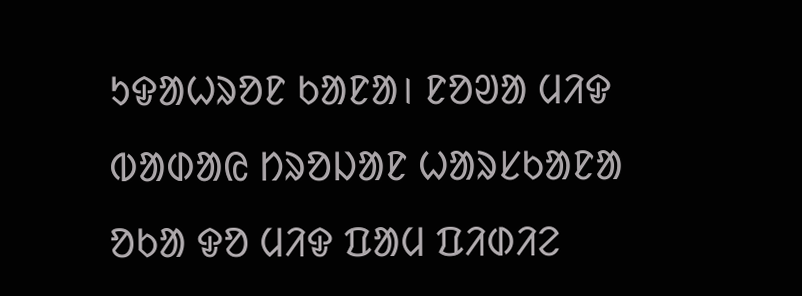ᱩᱫᱟᱦᱨᱚᱱ ᱠᱟᱱᱟ। ᱱᱚᱣᱟ ᱢᱤᱫ ᱵᱟᱰᱟᱭ ᱴᱨᱚᱡᱟᱱ ᱦᱟᱨᱥᱠᱟᱱᱟ ᱚᱠᱟ ᱫᱚ ᱢᱤᱫ ᱯᱟᱢ ᱯᱤᱰᱤᱮ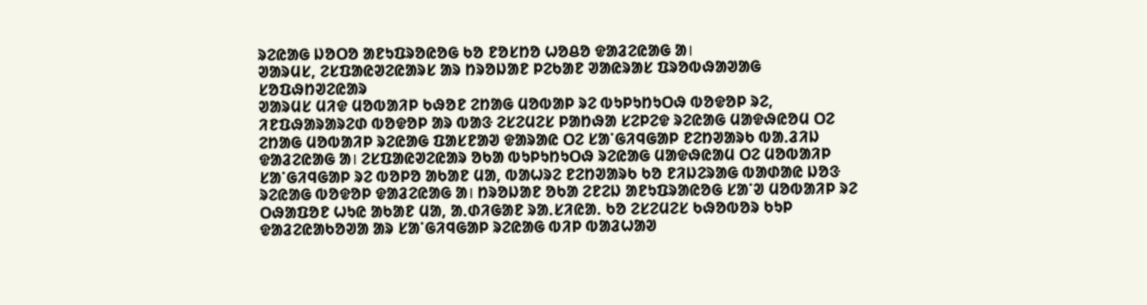ᱨᱮᱭᱟᱜ ᱡᱚᱛᱚ ᱟᱱᱩᱯᱨᱚᱭᱚᱜ ᱠᱚ ᱱᱚᱥᱴᱚ ᱦᱚᱪᱚ ᱫᱟᱲᱮᱭᱟᱜ ᱟ।
ᱣᱟᱨᱢᱥ, ᱮᱥᱯᱟᱭᱣᱮᱭᱟᱨᱥ ᱟᱨ ᱴᱨᱚᱡᱟᱱ ᱞᱮᱠᱟᱱ ᱣᱟᱭᱨᱟᱥ ᱯᱨᱚᱵᱷᱟᱣᱟᱜ ᱥᱚᱯᱷᱴᱣᱮᱭᱟᱨ
ᱣᱟᱨᱢᱥ ᱢᱤᱫ ᱢᱚᱵᱟᱤᱞ ᱠᱷᱚᱱ ᱮᱴᱟᱜ ᱢᱚᱵᱟᱞ ᱨᱮ ᱵᱩᱞᱩᱴᱩᱛᱷ ᱵᱚᱫᱚᱞ ᱨᱮ, ᱤᱱᱯᱷᱟᱨᱟᱨᱮᱰ ᱵᱚᱫᱚᱞ ᱟᱨ ᱵᱟᱝ ᱮᱥᱮᱢᱮᱥ ᱞᱟᱴᱷᱟ ᱥᱮᱞᱮᱫ ᱨᱮᱭᱟᱜ ᱢᱟᱫᱷᱭᱚᱢ ᱛᱮ ᱮᱴᱟᱜ ᱢᱚᱵᱟᱤᱞ ᱨᱮᱭᱟᱜ ᱯᱟᱥᱱᱟᱣ ᱫᱟᱨᱟᱭ ᱛᱮ ᱥᱟᱸᱜᱤᱧᱜᱟᱞ ᱱᱮᱴᱣᱟᱨᱠ ᱵᱟᱹᱲᱤᱡ ᱫᱟᱲᱮᱭᱟᱜ ᱟ। ᱮᱥᱯᱟᱭᱣᱮᱭᱟᱨ ᱚᱠᱟ ᱵᱩᱞᱩᱴᱩᱛᱷ ᱨᱮᱭᱟᱜ ᱢᱟᱫᱷᱭᱟᱢ ᱛᱮ ᱢᱚᱵᱟᱤᱞ ᱥᱟᱸᱜᱤᱧᱜᱟᱞ ᱨᱮ ᱵᱚᱞᱚ ᱟᱠᱟᱱ ᱢᱟ, ᱵᱟᱦᱨᱮ ᱱᱮᱴᱣᱟᱨᱠ ᱠᱚ ᱱᱤᱡᱮᱨᱟᱜ ᱵᱟᱰᱟᱭ ᱡᱚᱝ ᱨᱮᱭᱟᱜ ᱵᱚᱫᱚᱞ ᱫᱟᱲᱮᱭᱟᱜ ᱟ। ᱴᱨᱚᱡᱟᱱ ᱚᱠᱟ ᱮᱱᱮᱡ ᱟᱱᱩᱯᱨᱟᱭᱚᱜ ᱥᱟᱸᱣ ᱢᱚᱵᱟᱤᱞ ᱨᱮ ᱛᱷᱟᱯᱚᱱ ᱦᱩᱭ ᱟᱠᱟᱱ ᱢᱟ, ᱟᱹᱰᱤᱜᱟᱱ ᱨᱟᱹᱥᱤᱭᱟᱹ ᱠᱚ ᱮᱥᱮᱢᱮᱥ ᱠᱷᱚᱵᱚᱨ ᱠᱩᱞ ᱫᱟᱲᱮᱭᱟᱠᱚᱣᱟ ᱟᱨ ᱥᱟᱸᱜᱤᱧᱜᱟᱞ ᱨᱮᱭᱟᱜ ᱵᱤᱞ ᱵᱟᱲᱦᱟᱣ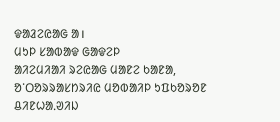ᱫᱟᱲᱮᱭᱟᱜ ᱟ।
ᱢᱩᱞ ᱥᱟᱵᱟᱫ ᱜᱟᱫᱮᱞ
ᱟᱤᱮᱢᱤᱟᱤ ᱨᱮᱭᱟᱜ ᱢᱟᱱᱮ ᱠᱟᱱᱟ, ᱚᱸᱛᱚᱨᱨᱟᱥᱴᱨᱤᱭ ᱢᱚᱵᱟᱤᱞ ᱩᱯᱠᱚᱨᱚᱱ ᱪᱤᱱᱦᱟᱹᱣᱤᱡ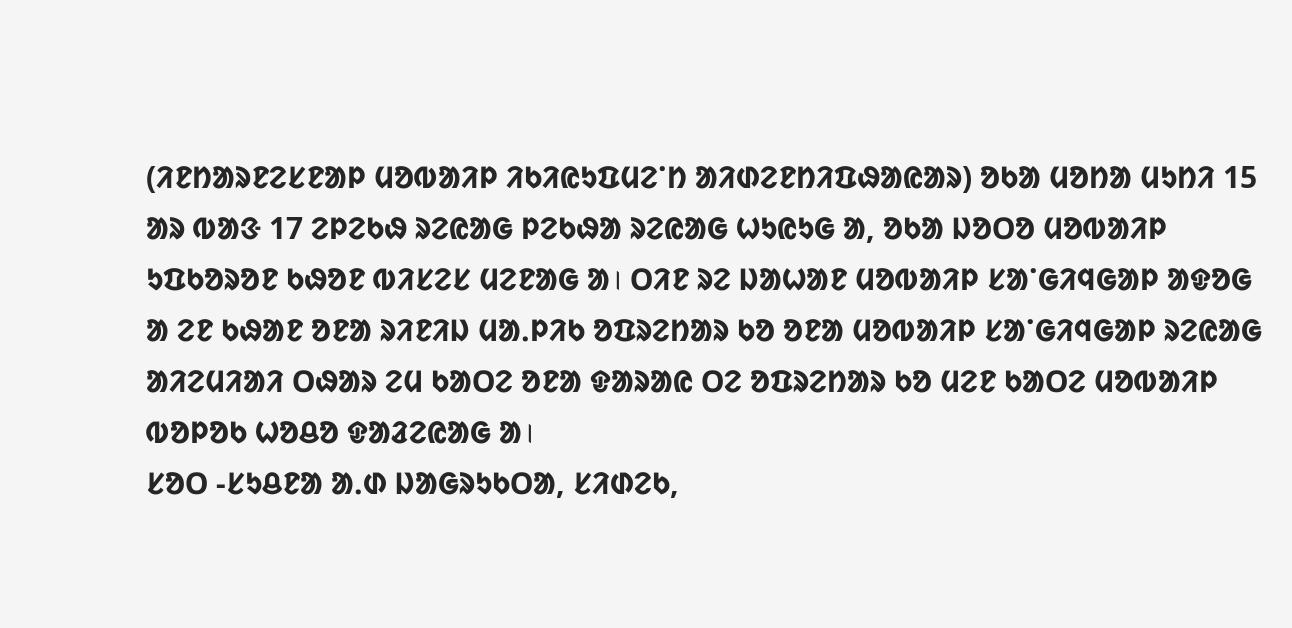(ᱤᱱᱴᱟᱨᱱᱮᱥᱱᱟᱞ ᱢᱚᱵᱟᱤᱞ ᱤᱠᱤᱭᱩᱯᱢᱮᱸᱴ ᱟᱤᱰᱮᱱᱴᱤᱯᱷᱟᱭᱟᱨ) ᱚᱠᱟ ᱢᱚᱴᱟ ᱢᱩᱴᱤ 15 ᱟᱨ ᱵᱟᱝ 17 ᱮᱞᱮᱠᱷ ᱨᱮᱭᱟᱜ ᱞᱮᱠᱷᱟ ᱨᱮᱭᱟᱜ ᱦᱩᱭᱩᱜ ᱟ, ᱚᱠᱟ ᱡᱚᱛᱚ ᱢᱚᱵᱟᱤᱞ ᱩᱯᱠᱚᱨᱚᱱ ᱠᱷᱚᱱ ᱵᱤᱥᱮᱥ ᱢᱮᱱᱟᱜ ᱟ। ᱛᱤᱱ ᱨᱮ ᱡᱟᱦᱟᱱ ᱢᱚᱵᱟᱤᱞ ᱥᱟᱸᱜᱤᱧᱜᱟᱞ ᱟᱫᱚᱜ ᱟ ᱮᱱ ᱠᱷᱟᱱ ᱚᱱᱟ ᱨᱤᱱᱤᱡ ᱢᱟᱹᱞᱤᱠ ᱚᱯᱨᱮᱴᱟᱨ ᱠᱚ ᱚᱱᱟ ᱢᱚᱵᱟᱤᱞ ᱥᱟᱸᱜᱤᱧᱜᱟᱞ ᱨᱮᱭᱟᱜ ᱟᱤᱮᱢᱤᱟᱤ ᱛᱷᱟᱨ ᱮᱢ ᱠᱟᱛᱮ ᱚᱱᱟ ᱫᱟᱨᱟᱭ ᱛᱮ ᱚᱯᱨᱮᱴᱟᱨ ᱠᱚ ᱢᱮᱱ ᱠᱟᱛᱮ ᱢᱚᱵᱟᱤᱞ ᱵᱚᱞᱚᱠ ᱦᱚᱪᱚ ᱫᱟᱲᱮᱭᱟᱜ ᱟ।
ᱥᱚᱛ -ᱥᱩᱪᱱᱟ ᱟᱹᱰ ᱡᱟᱜᱨᱩᱠᱛᱟ, ᱥᱤᱰᱮᱠ,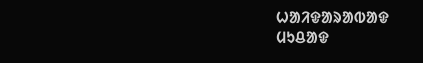ᱦᱟᱤᱫᱟᱨᱟᱵᱟᱫ
ᱢᱩᱪᱟᱫ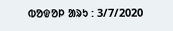ᱵᱚᱫᱚᱞ ᱟᱨᱩ : 3/7/2020